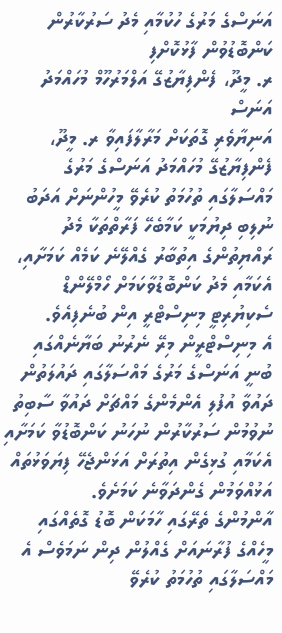އަނަސްގެ މަރުގެ ހުކުމާއި މެދު ސަރުކާރުން ކަންބޮޑުވުން ފާޅުކޮށްފި
ރ. މީދޫ، ފެންފިޔާޒުގޭ އަލްމަރުހޫމް މުހައްމަދު އަނަސް
އަނިޔާވެރި ގޮތަކަށް މަރާލާފައިވާ ރ. މީދޫ، ފެންފިޔާޒުގޭ މުހައްމަދު އަނަސްގެ މަރުގެ މައްސަލާގައި ތުހުމަތު ކުރެވޭ މީހުންނަށް އަދަބު ނުލިބި ދިޔުމަކީ ކަމާބެހޭ ފަރާތްތަކާ މެދު ރައްޔިތުންގެ އިތުބާރު ގެއްލޭނެ ކަމެއް ކަމަށާއި، އެކަމާއި މެދު ކަންބޮޑުވާކަމަށް ހޯމްލޭންޑް ސެކިޔުރިޓީ މިނިސްޓްރީ އިން ބުނެފިއެވެ.
އެ މިނިސްޓްރީން މިރޭ ނެރުނު ބަޔާނެއްގައި ބުނީ އަނަސްގެ މަރުގެ މައްސަލާގައި ދައުލަތުން ދައުވާ އުފުލި އެންމެންގެ މައްޗަށް ދައުވާ ސާބިތު ނުވުމުން ސަރުކާރުން ނުހަނު ކަންބޮޑުވާ ކަމަށާއި އެކަމާއި ގުޅިގެން އިތުރަށް އަޅަންޖެހޭ ފިޔަވަޅުތައް އަޅުއްވަމުން ގެންދަވާނެ ކަމަށެވެ.
އާންމުންގެ ތެރޭގައި ހާމަކަން ބޮޑު ގޮތެއްގައި މީހެއްގެ ފުރާނައަށް ގެއްލުން ދިން ނަމަވެސް އެ މައްސަލާގައި ތުހުމަތު ކުރެވޭ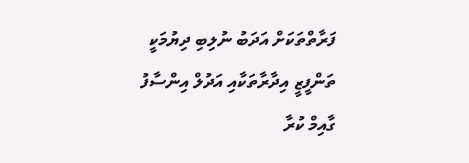ފަރާތްތަކަށް އަދަބު ނުލިބި ދިޔުމަކީ ތަންފީޒީ އިދާރާތަކާއި އަދުލް އިންސާފު ގާއިމް ކުރާ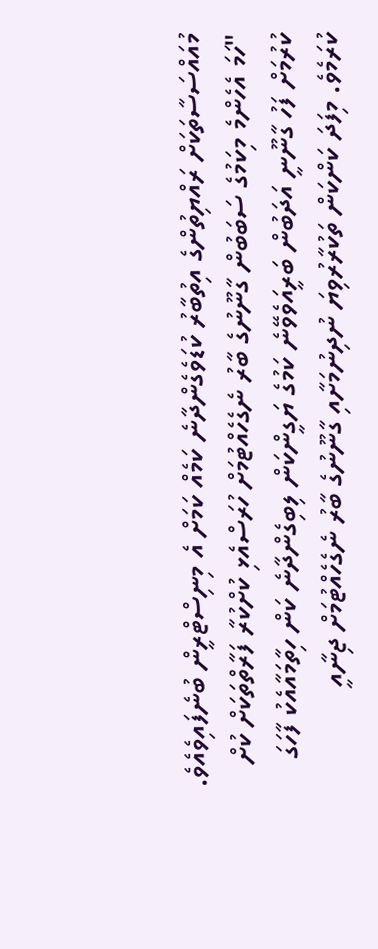މުއައްސަސާތަކަށް ރައްޔިތުންގެ އިތުބާރު ކުޑަވެގެންދާނެ ކަމެއް ކަމަށް އެ މިނިސްޓްރީން ބުނެފައިވެއެވެ.
"ހަމަ އެހެންމެ މިކަމުގެ ސަބަބުން ގާނޫނުގެ ބާރު ނެގެހެއްޓުމަށް ހުރަސްއެޅި ކުށްކުރާ ފަރާތްތަކަށް ކުށް ކުރުމަށް ފަހު ގާނޫނީ އަދަބުން ބަރީއަވެވޭނެ ކަމުގެ ޔަގީންކަން ލިބިގެންދާނެ ކަން ހިތާމައާއެކު ފާހަގަ ކުރަމެވެ. މިފަދަ ކަންކަން ތަކުރާރުވިޔަ ނުދިނުމަށާއި ގާނޫނުގެ ބާރު ނެގެހެއްޓުމަށް ޖިނާއީ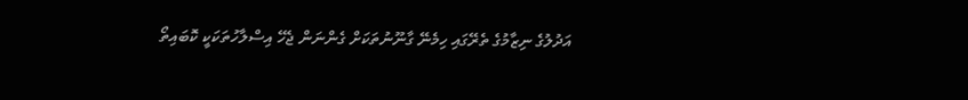އަދުލުގެ ނިޒާމުގެ ތެރޭގައި ހިމެނޭ ގާނޫނުތަކަށް ގެންނަން ޖެހޭ އިސްލާހުތަކަކީ ކޮބައިތޯ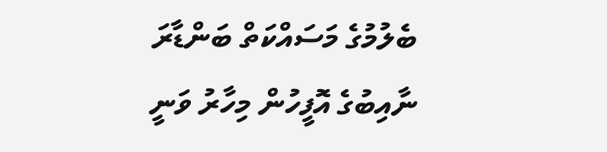ބެލުމުގެ މަސައްކަތް ބަންޑާރަ ނާއިބުގެ އޮފީހުން މިހާރު ވަނީ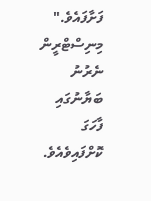ފަށާފައެވެ." މިނިސްޓްރީން ނެރުނު ބަޔާނުގައި ފާހަގަ ކޮށްފައިވެއެވެ.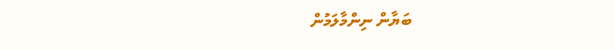ބަޔާން ނިންމާލަމުން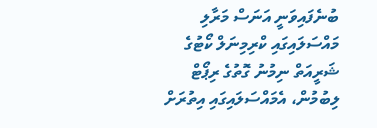ބުނެފައިވަނީ އަނަސް މަރާލި މައްސަލައިގައި ކްރިމިނަލް ކޯޓުގެ ޝަރީއަތް ނިމުނު ގޮތުގެ ރިޕޯޓް ލިބުމުން، އެމައްސަލައިގައި އިތުރަށް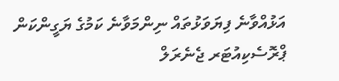އަޅުއްވާނެ ފިޔަވަޅުތައް ނިންމަވާނެ ކަމުގެ ޔަގީންކަން ޕްރޮސެކިއުޓަރ ޖެނެރަލް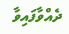ދެއްވާފައިވާ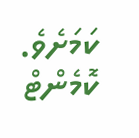ކަމަށެވެ.
ކޮމެންޓް